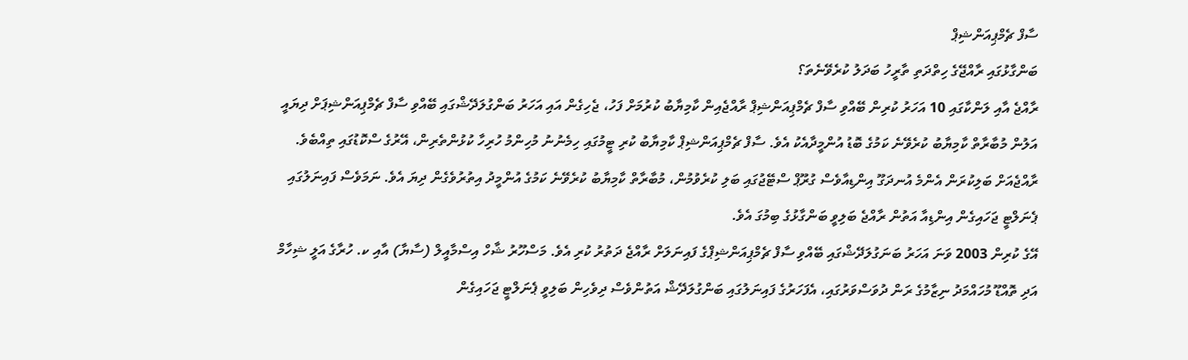ސާފް ޗެމްޕިއަންޝިޕް
ބަންގާޅުގައި ރާއްޖޭގެ ހިތްދަތި ތާރީހު ބަދަލު ކުރެވޭނެތަ؟
ރާއްޖެ އާއި ލަންކާގައި 10 އަހަރު ކުރިން ބޭއްވި ސާފް ޗެމްޕިއަންޝިޕް ރާއްޖެއިން ކާމިޔާބު ކުރުމަށް ފަހު، ޖެހިގެން އައި އަހަރު ބަންގުލަދޭޝްގައި ބޭއްވި ސާފް ޗެމްޕިއަންޝިޕަށް ދިޔައީ އަލުން މުބާރާތް ކާމިޔާބު ކުރެވޭނެ ކަމުގެ ބޮޑު އުންމީދާއެކު އެވެ. ސާފް ޗެމްޕިއަންޝިޕް ކާމިޔާބު ކުރި ޓީމުގައި ހިމެނުނު މުހިންމު ހުރިހާ ކުޅުންތެރިން، އޭރުގެ ސްކޮޑުގައި ތިއްބެވެ. ރާއްޖެއަށް ބަލިކުރަން އެންމެ އުނދަގޫ އިންޑިއާވެސް ގުރޫޕް ސްޓޭޖުގައި ބަލި ކުރެވުމުން، މުބާރާތް ކާމިޔާބު ކުރެވޭނެ ކަމުގެ އުންމީދު އިތުރުވެގެން ދިޔަ އެވެ. ނަމަވެސް ފައިނަލުގައި ޕެނަލްޓީ ޖަހައިގެން އިންޑިއާ އަތުން ރާއްޖެ ބަލިވީ ބަންގާޅުގެ ބިމުގަ އެވެ.
އޭގެ ކުރިން 2003 ވަނަ އަހަރު ބަނަގުލަދޭޝްގައި ބޭއްވި ސާފް ޗެމްޕިއަންޝިޕްގެ ފައިނަލަށް ރާއްޖެ ދަތުރު ކުރި އެވެ. މަސްހޫރު ޝާހް އިސްމާއީލް (ސާޔާ) އާއި ކ. ހުރާގެ އަލީ ޝިހާމް އަދި ތޮއްޑޫ މުހައްމަދު ނިޒާމުގެ ރަން ދުވަސްވަރުގައި، އެފަހަރުގެ ފައިނަލުގައި ބަންގުލަދޭޝް އަތުންވެސް ދިވެހިން ބަލިވީ ޕެނަލްޓީ ޖަހައިގެން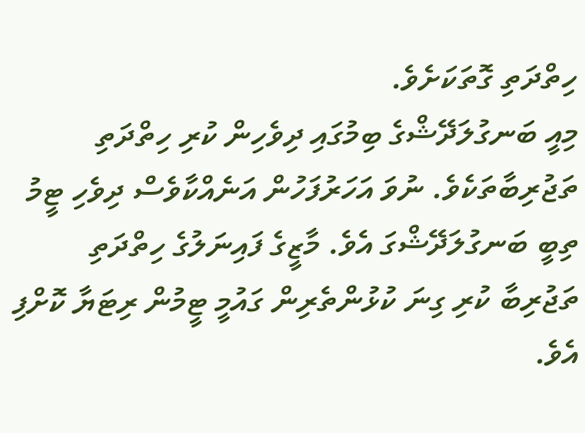ހިތްދަތި ގޮތަކަށެވެ.
މިއީ ބަނގުލަދޭޝްގެ ބިމުގައި ދިވެހިން ކުރި ހިތްދަތި ތަޖުރިބާތަކެވެ. ނުވަ އަހަރުފަހުން އަނެއްކާވެސް ދިވެހި ޓީމު ތިބީ ބަނގުލަދޭޝްގަ އެވެ. މާޒީގެ ފައިނަލުގެ ހިތްދަތި ތަޖުރިބާ ކުރި ގިނަ ކުޅުންތެރިން ގައުމީ ޓީމުން ރިޓަޔާ ކޮށްފި އެވެ.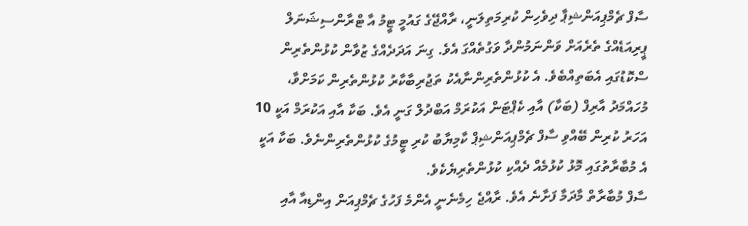ސާފް ޗެމްޕިއަންޝިޕާ ދިވެހިން ކުރިމަތިލަނީ، ރާއްޖޭގެ ގައުމީ ޓީމު އާ ޓްރާންސިޝަނަލް ޕީރިއަޑެއްގެ ތެރެއަށް ވަންނަމުންދާ ވަގުތެއްގަ އެވެ. ގިނަ އަދަދެއްގެ ޒުވާން ކުޅުންތެރިން ސްކޮޑުގައި އެބަތިއްބެވެ. އެ ކުޅުންތެރިންނާއެކު ތަޖުރިބާކާރު ކުޅުންތެރިން ކަމަށްވާ، މުހައްމަދު އާރިފް (ބަކާ) އާއި ކެޕްޓަން އަކުރަމް އަބްދުލް ގަނީ އެވެ. ބަކާ އާއި އަކުރަމް އަކީ 10 އަހަރު ކުރިން ބޭއްވި ސާފް ޗެމްޕިއަންޝިޕް ކާމިޔާބު ކުރި ޓީމުގެ ކުޅުންތެރިންނެވެ. ބަކާ އަކީ އެ މުބާރާތުގައި މޮޅު ކުޅުމެއް ދެއްކި ކުޅުންތެރިޔެކެވެ.
ސާފް މުބާރާތް މާދަމާ ފަށާނެ އެވެ. ރާއްޖެ ހިމެނެނީ އެންމެ ފަހުގެ ޗެމްޕިއަން އިންޑިއާ އާއި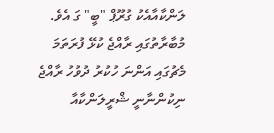ލަންކާއާއެކު ގުރޫޕް "ބީ" ގަ އެވެ. މުބާރާތުގައި ރާއްޖެ ކުޅޭ ފުރަތަމަ މެޗުގައި އަންނަ ހުކުރު ދުވުހު ރާއްޖެ ނިކުންނާނީ ޝްރީލަންކާއާ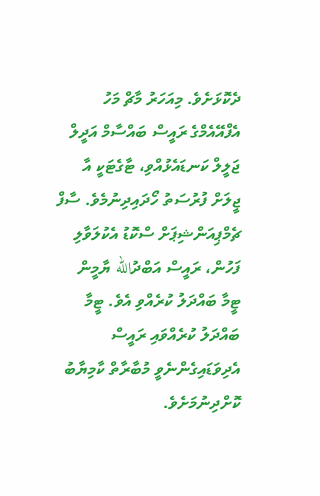ދެކޮޅަށެވެ. މިއަހަރު މާޗް މަހު އެފްއޭއެމްގެ ރައީސް ބައްސާމް އަދީލް ޖަލީލް ކަނޑައެޅުއްވި، ޓާގެޓަކީ އާ ޖީލަށް ފުރުސަތު ހޯދައިދިނުމެވެ. ސާފް ޗެމްޕިއަންޝިޕަށް ސްކޮޑު އެކުލަވާލި ފަހުން، ރައީސް އަބްދުالله ޔާމީން ޓީމާ ބައްދަލު ކުރެއްވި އެވެ. ޓީމާ ބައްދަލު ކުރެއްވައި ރައީސް އެދިވަޑައިގެންނެވީ މުބާރާތް ކާމިޔާބު ކޮށްދިނުމަށެވެ.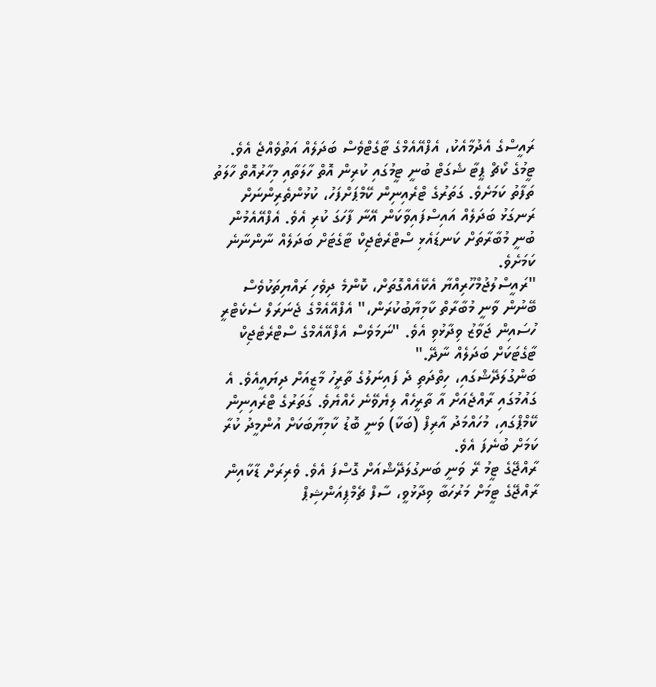ރައީސްގެ އެދުމާއެކު، އެފްއޭއެމްގެ ޓާގެޓްވެސް ބަދަލެއް އަތުވެއްޖެ އެވެ. ޓީމުގެ ކޯޗް ޕީޓާ ޝެގަޓް ބުނީ ޓީމުގައި ކުރިން އޮތް ހާލަތާއި މިހާރުއޮތް ހާލަތު ތަފާތު ކަމަށެވެ. ގަތަރުގެ ޓްރެއިނިން ކޭމްޕަށްފަހު، ކުޅުންތެރިންނަށް ރަނގަޅު ބަދަލެއް އައިސްފައިވާކަން އޭނާ ފާހަގަ ކުރި އެވެ. އެފްއޭއެމުން ބުނީ މުބާރާތަށް ކަނޑައެޅި ސްޓްރެޓެޖިކް ޓާގެޓަށް ބަދަލެއް ނާންނާނެ ކަމަށެވެ.
"ރައީސްލުޖުމްހޫރިއްޔާ އެކޭއެއްގޮތަށް، ކޮންމެ ދިވެހި ރައްޔިތަކުވެސް ބޭނުން ވާނީ މުބާރާތް ކާމިޔާބުކުރަން،" އެފްއޭއެމްގެ ޖެނަރަލް ސެކެޓްރީ ހުސައިން ޖަވާޒު ވިދާޅުވި އެވެ. "ނަމަވެސް އެފްއޭއެމްގެ ސްޓްރެޓެޖިކް ޓާގެޓަކަށް ބަދަލެއް ނާދޭ."
ބަންގުލަދޭޝްގައި، ހިތްދަތި ދެ ފައިނަލުގެ ތާރީހު މާޒީއަށް ދިޔައީއެވެ. އެ ގައުމުގައި ރާއްޖެއަށް އާ ތާރީހެއް ލިޔެވޭނެ ހެއްޔެވެ. ގަތަރުގެ ޓްރެއިނިން ކޭމްޕްގައި، މުހައްމަދު އާރިފް (ބަކާ) ވަނީ ބޮޑު ކާމިޔާބަކަށް އުންމީދު ކުރާ ކަމަށް ބުނެފަ އެވެ.
ރާއްޖޭގެ ޓީމު ރޭ ވަނީ ބަނގުލަދޭޝްއަށް ގޮސްފަ އެވެ. ވެރިރަށް ޑާކާއިން ރާއްޖޭގެ ޓީމަށް މަރުހަބާ ވިދާޅުވީ، ސާފް ޗެމްޕިއަންޝިޕް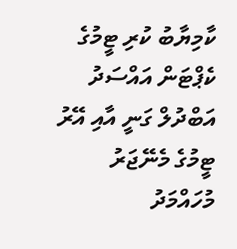ކާމިޔާބު ކުރި ޓީމުގެ ކެޕްޓަން އައްސަދު އަބްދުލް ގަނީ އާއި އޭރު ޓީމުގެ މެނޭޖަރު މުހައްމަދު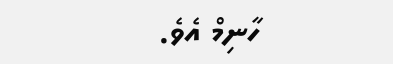ހާނިމް އެވެ.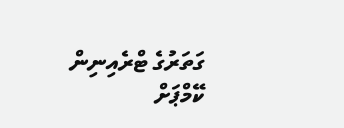ގަތަރުގެ ޓްރެއިނިން ކޭމްޕަށް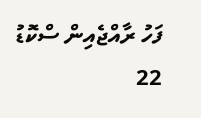ފަހު ރާއްޖެއިން ސްކޮޑު 22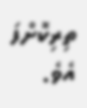ތިރިކޮށްފަ އެވެ.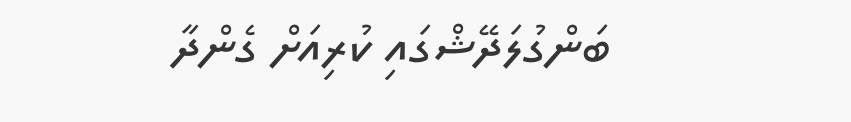ބަންގުލަދޭޝްގައި ކުރިއަށް ގެންދާ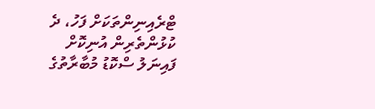ޓްރެއިނިންތަކަށް ފަހު، ދެ ކުޅުންތެރިން އުނިކޮށް ފައިނަލު ސްކޮޑު މުބާރާތުގެ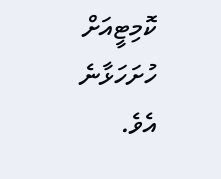ކޮމިޓީއަށް ހުށަހަޅާނެ އެވެ.